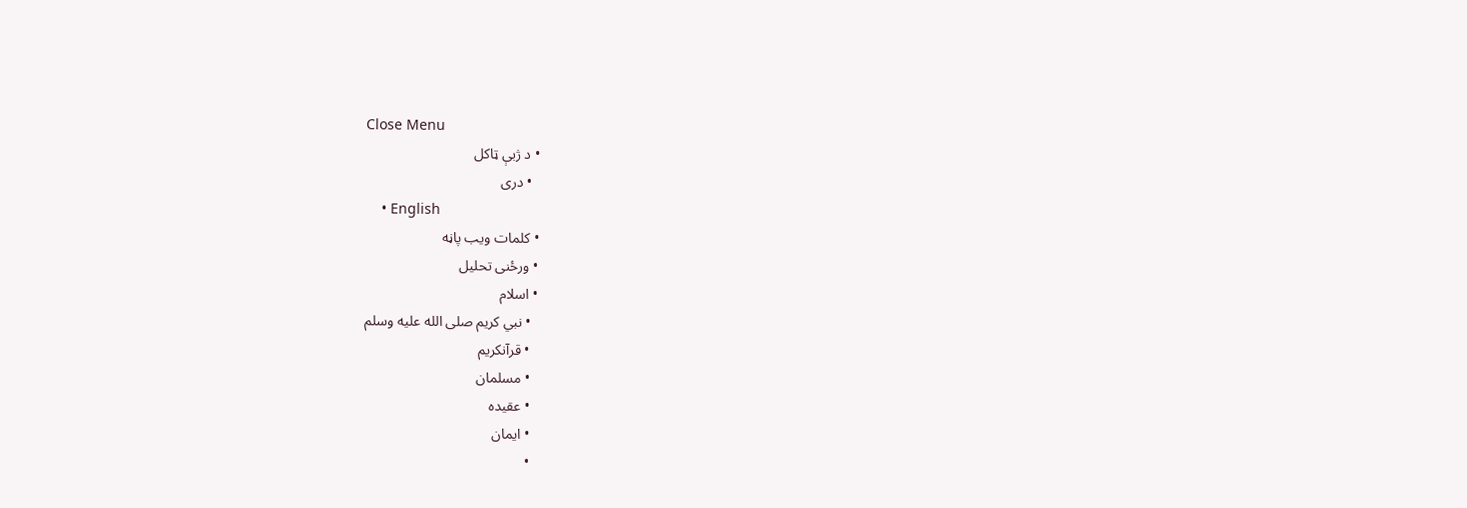Close Menu
  • د ژبې ټاکل
    • دری
    • English
  • کلمات ويب پاڼه
  • ورځنی تحلیل
  • اسلام
    • نبي کریم صلى الله عليه وسلم
    • قرآنکریم
    • مسلمان
    • عقیده
    • ایمان
    •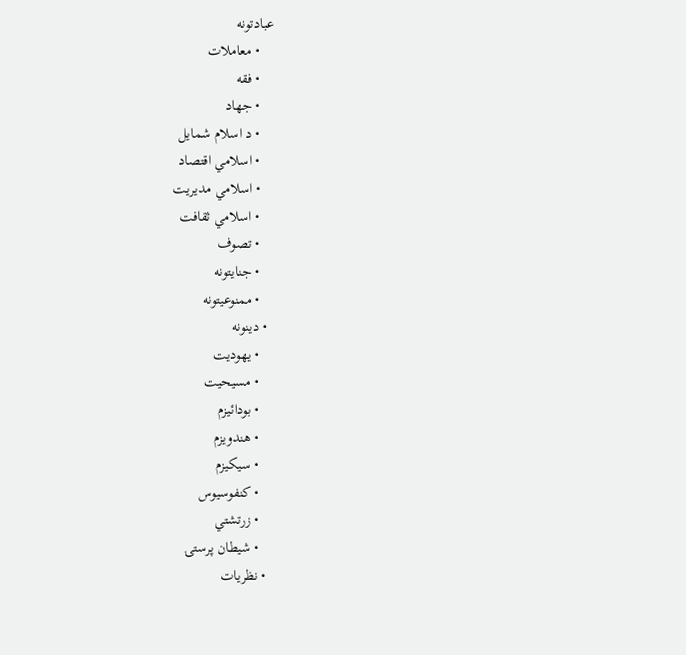عبادتونه
    • معاملات
    • فقه
    • جهاد
    • د اسلام شمایل
    • اسلامي اقتصاد
    • اسلامي مدیریت
    • اسلامي ثقافت
    • تصوف
    • جنایتونه
    • ممنوعیتونه
  • دینونه
    • یهودیت
    • مسیحیت
    • بودائیزم
    • هندویزم
    • سیکیزم
    • کنفوسیوس
    • زرتشتي
    • شیطان پرستۍ
  • نظریات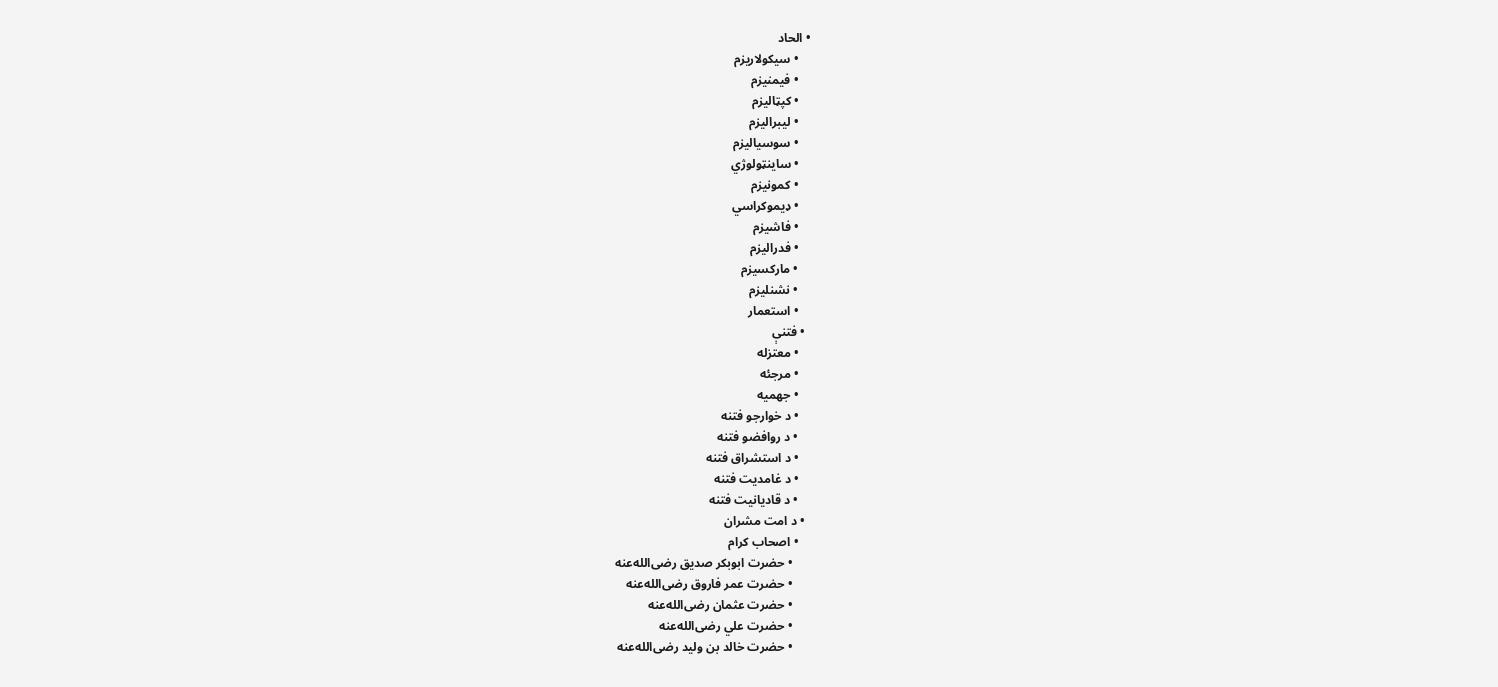• الحاد
    • سیکولاریزم
    • فیمنیزم
    • کپټالیزم
    • لیبرالیزم
    • سوسیالیزم
    • ساینټولوژي
    • کمونیزم
    • ډیموکراسي
    • فاشیزم
    • فدرالیزم
    • مارکسیزم
    • نشنلیزم
    • استعمار
  • فتنې
    • معتزله
    • مرجئه
    • جهمیه
    • د خوارجو فتنه
    • د روافضو فتنه
    • د استشراق فتنه
    • د غامدیت فتنه
    • د قادیانیت فتنه
  • د امت مشران
    • اصحاب کرام
      • حضرت ابوبکر صدیق رضی‌الله‌عنه
      • حضرت عمر فاروق رضی‌الله‌عنه
      • حضرت عثمان رضی‌الله‌عنه
      • حضرت علي رضی‌الله‌عنه
      • حضرت خالد بن ولید رضی‌الله‌عنه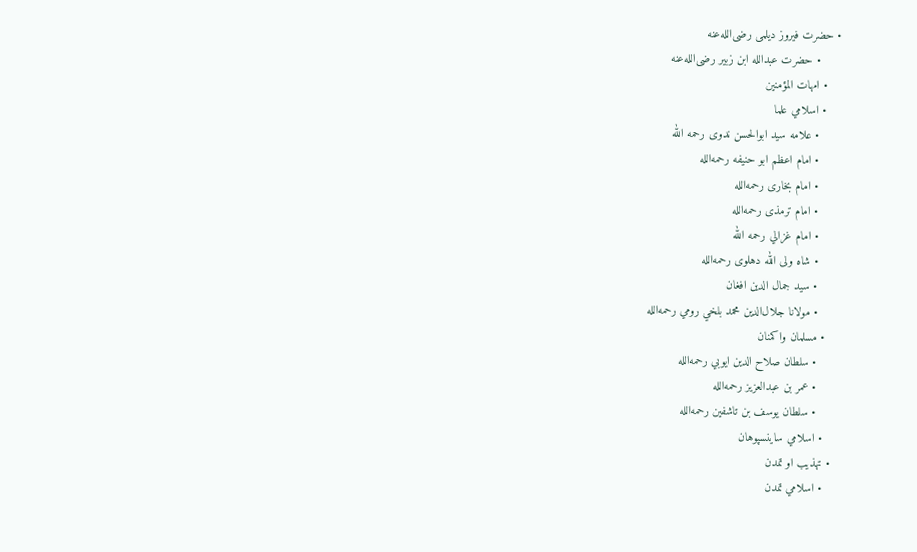• حضرت فیروز دیلمی رضی‌الله‌عنه
      • حضرت عبدالله ابن زبیر رضی‌الله‌عنه
    • امهات المؤمنین
    • اسلامي علما
      • علامه سید ابوالحسن ندوی رحمه الله
      • امام اعظم ابو حنیفه رحمه‌الله
      • امام بخاری رحمه‌الله
      • امام ترمذی رحمه‌الله
      • امام غزالي رحمه الله
      • شاه ولی الله دهلوی رحمه‌الله
      • سید جمال الدین افغان
      • مولانا جلال‌الدین محمد بلخي رومي رحمه‌الله
    • مسلمان واکمنان
      • سلطان صلاح الدین ایوبي رحمه‌الله
      • عمر بن عبدالعزیز رحمه‌الله
      • سلطان یوسف بن تاشفین رحمه‌الله
    • اسلامي ساینسپوهان
  • تهذیب او تمدن
    • اسلامي تمدن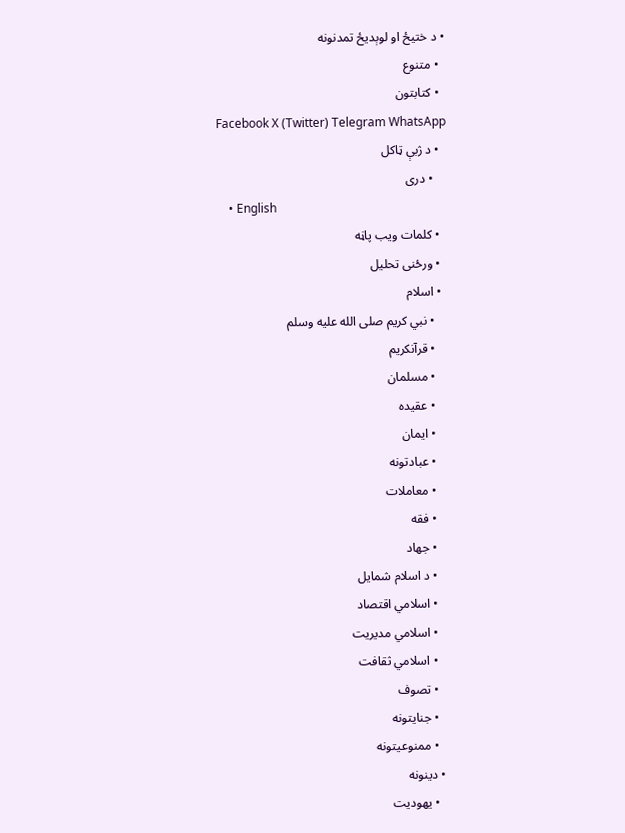• د ختیځ او لوېدیځ تمدنونه
  • متنوع
  • کتابتون
Facebook X (Twitter) Telegram WhatsApp
  • د ژبې ټاکل
    • دری
    • English
  • کلمات ويب پاڼه
  • ورځنی تحلیل
  • اسلام
    • نبي کریم صلى الله عليه وسلم
    • قرآنکریم
    • مسلمان
    • عقیده
    • ایمان
    • عبادتونه
    • معاملات
    • فقه
    • جهاد
    • د اسلام شمایل
    • اسلامي اقتصاد
    • اسلامي مدیریت
    • اسلامي ثقافت
    • تصوف
    • جنایتونه
    • ممنوعیتونه
  • دینونه
    • یهودیت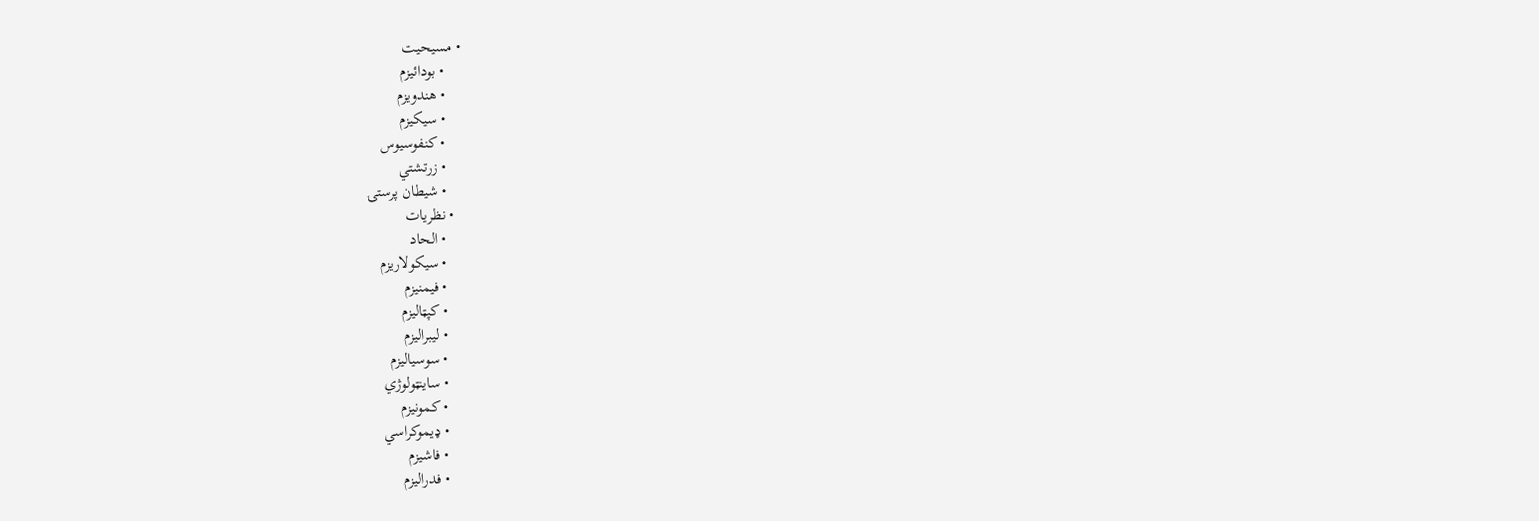• مسیحیت
    • بودائیزم
    • هندویزم
    • سیکیزم
    • کنفوسیوس
    • زرتشتي
    • شیطان پرستۍ
  • نظریات
    • الحاد
    • سیکولاریزم
    • فیمنیزم
    • کپټالیزم
    • لیبرالیزم
    • سوسیالیزم
    • ساینټولوژي
    • کمونیزم
    • ډیموکراسي
    • فاشیزم
    • فدرالیزم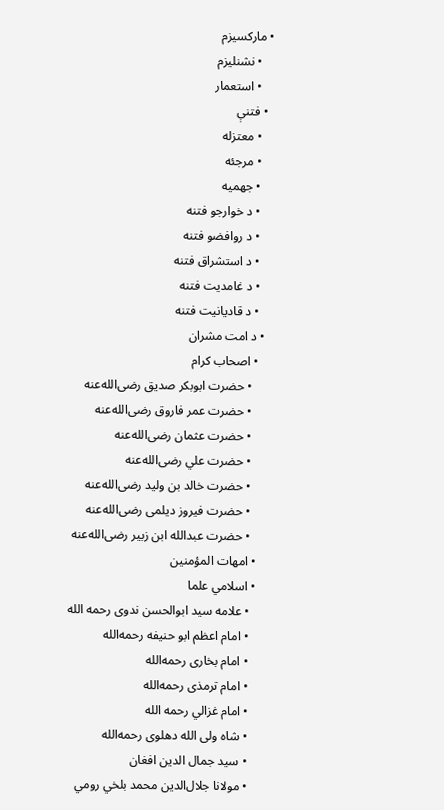• مارکسیزم
    • نشنلیزم
    • استعمار
  • فتنې
    • معتزله
    • مرجئه
    • جهمیه
    • د خوارجو فتنه
    • د روافضو فتنه
    • د استشراق فتنه
    • د غامدیت فتنه
    • د قادیانیت فتنه
  • د امت مشران
    • اصحاب کرام
      • حضرت ابوبکر صدیق رضی‌الله‌عنه
      • حضرت عمر فاروق رضی‌الله‌عنه
      • حضرت عثمان رضی‌الله‌عنه
      • حضرت علي رضی‌الله‌عنه
      • حضرت خالد بن ولید رضی‌الله‌عنه
      • حضرت فیروز دیلمی رضی‌الله‌عنه
      • حضرت عبدالله ابن زبیر رضی‌الله‌عنه
    • امهات المؤمنین
    • اسلامي علما
      • علامه سید ابوالحسن ندوی رحمه الله
      • امام اعظم ابو حنیفه رحمه‌الله
      • امام بخاری رحمه‌الله
      • امام ترمذی رحمه‌الله
      • امام غزالي رحمه الله
      • شاه ولی الله دهلوی رحمه‌الله
      • سید جمال الدین افغان
      • مولانا جلال‌الدین محمد بلخي رومي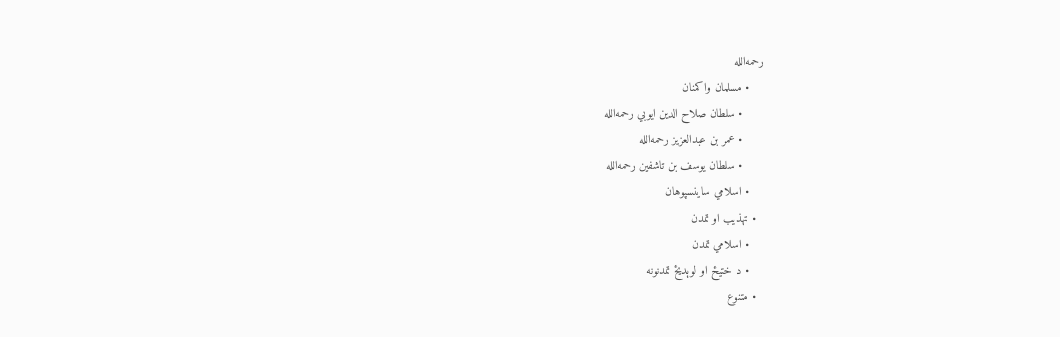رحمه‌الله
    • مسلمان واکمنان
      • سلطان صلاح الدین ایوبي رحمه‌الله
      • عمر بن عبدالعزیز رحمه‌الله
      • سلطان یوسف بن تاشفین رحمه‌الله
    • اسلامي ساینسپوهان
  • تهذیب او تمدن
    • اسلامي تمدن
    • د ختیځ او لوېدیځ تمدنونه
  • متنوع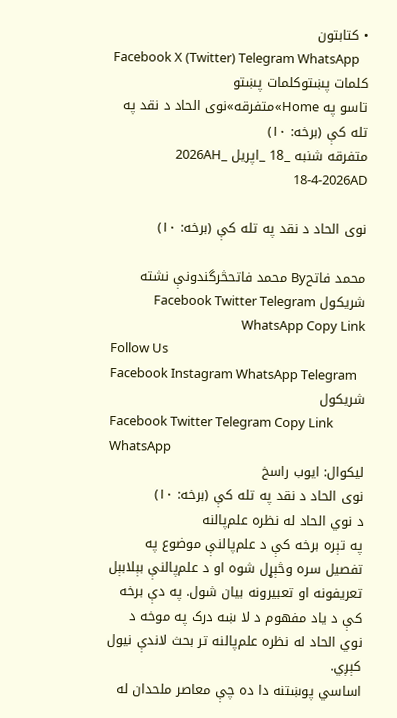• کتابتون
Facebook X (Twitter) Telegram WhatsApp
کلمات پښتوکلمات پښتو
تاسو په Home»متفرقه»نوی الحاد د نقد په تله کې (برخه: ۱۰)
متفرقه شنبه _18 _اپریل _2026AH 18-4-2026AD

نوی الحاد د نقد په تله کې (برخه: ۱۰)

محمد فاتحBy محمد فاتحڅرگندونې نشته
شریکول Facebook Twitter Telegram WhatsApp Copy Link
Follow Us
Facebook Instagram WhatsApp Telegram
شریکول
Facebook Twitter Telegram Copy Link WhatsApp
لیکوال: ایوب راسخ
نوی الحاد د نقد په تله کې (برخه: ۱۰)
د نوي الحاد له نظره علم‌پالنه
په تېره برخه کې د علم‌پالنې موضوع په تفصیل سره وڅېړل شوه او د علم‌پالنې بېلابېل تعریفونه او تعبیرونه بیان شول. په دې برخه کې د یاد مفهوم د لا ښه درک په موخه د نوي الحاد له نظره علم‌پالنه تر بحث لاندې نیول کېږي.
اساسي پوښتنه دا ده چې معاصر ملحدان له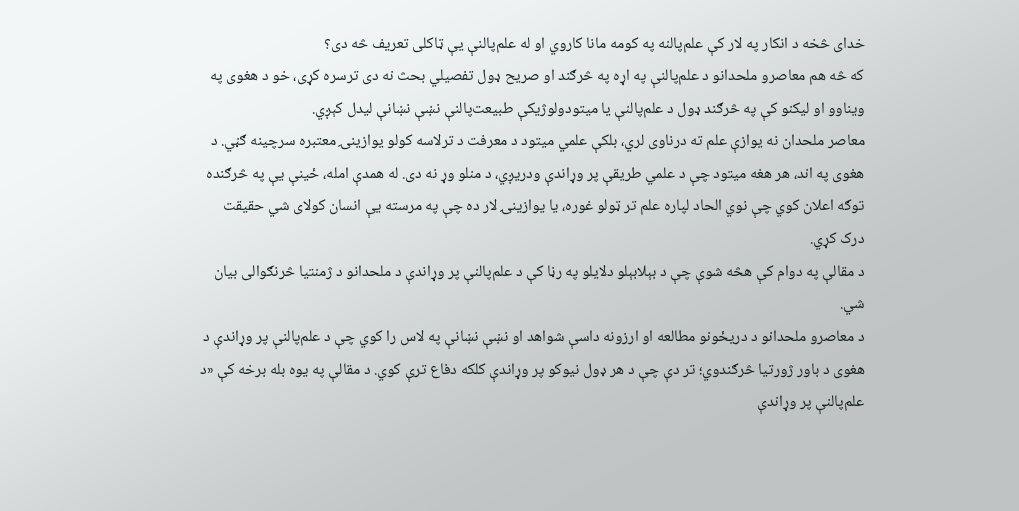خدای څخه د انکار په لار کې علم‌پالنه په کومه مانا کاروي او له علم‌پالنې یې ټاکلی تعریف څه دی؟
که څه هم معاصرو ملحدانو د علم‌پالنې په اړه په څرګند او صریح ډول تفصیلي بحث نه دی ترسره کړی، خو د هغوی په ویناوو او لیکنو کې په څرګند ډول د علم‌پالنې یا میتودولوژیکې طبیعت‌پالنې نښې نښانې لیدل کېږي.
معاصر ملحدان نه یوازې علم ته درناوی لري، بلکې علمي میتود د معرفت د ترلاسه کولو یوازینۍ معتبره سرچینه ګڼي. د هغوی په اند، هر هغه میتود چې د علمي طریقې پر وړاندې ودریږي، د منلو وړ نه دی. له همدې امله، ځینې یې په څرګنده توګه اعلان کوي چې نوي الحاد لپاره علم تر ټولو غوره، یا یوازینۍ لار ده چې په مرسته یې انسان کولای شي حقیقت درک کړي.
د مقالې په دوام کې هڅه شوې چې د بېلابېلو دلایلو په رڼا کې د علم‌پالنې پر وړاندې د ملحدانو د ژمنتیا څرنګوالی بیان شي.
د معاصرو ملحدانو د دریځونو مطالعه او ارزونه داسې شواهد او نښې نښانې په لاس را کوي چې د علم‌پالنې پر وړاندې د هغوی د باور ژورتیا څرګندوي؛ تر دې چې د هر ډول نیوکو پر وړاندې کلکه دفاع ترې کوي. د مقالې په یوه بله برخه کې «د علم‌پالنې پر وړاندې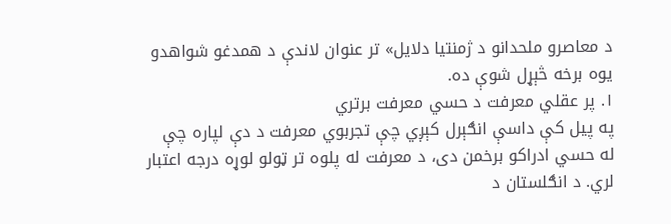د معاصرو ملحدانو د ژمنتیا دلایل» تر عنوان لاندې د همدغو شواهدو یوه برخه څېړل شوې ده.
۱. پر عقلي معرفت د حسي معرفت برتري
په پیل کې داسې انګېرل کېږي چې تجربوي معرفت د دې لپاره چې له حسي ادراکو برخمن دی، د معرفت له پلوه تر ټولو لوړه درجه اعتبار لري. د انګلستان د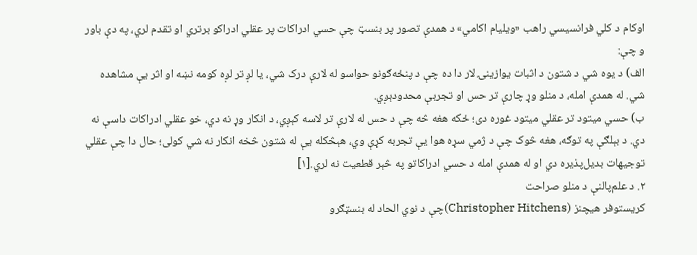اوکام د کلي فرانسیسي راهب «ویلیام اکامي» د همدې تصور پر بنسټ چې حسي ادراکات پر عقلي ادراکو برتري او تقدم لري، په دې باور و چې:
الف) د یوه شي د شتون د اثبات یوازینۍ لار دا ده چې د پنځه‌ګونو حواسو له لارې درک شي، یا لږ تر لږه کومه نښه او اثر یې مشاهده شي. له همدې امله، د منلو وړ چارې تر حس او تجربې محدودېږي.
ب) حسي میتود تر عقلي میتود غوره دی؛ ځکه هغه څه چې د حس له لارې تر لاسه کېږي، د انکار وړ نه دي، خو عقلي ادراکات داسې نه دي. د بېلګې په توګه، هغه څوک چې د ژمي سړه هوا یې تجربه کړې وي، هېڅکله یې له شتون څخه انکار نه شي کولی؛ حال دا چې عقلي توجیهات بدیل‌پذیره دي او له همدې امله د حسي ادراکاتو په څېر قطعیت نه لري.[۱]
۲. د علم‌پالنې د منلو صراحت
کریستوفر هیچنز (Christopher Hitchens)چې د نوي الحاد له بنسټګرو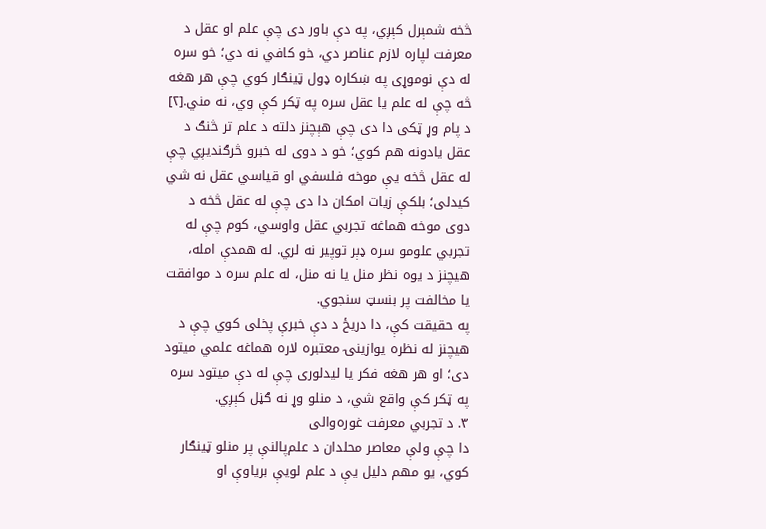څخه شمېرل کېږي، په دې باور دی چې علم او عقل د معرفت لپاره لازم عناصر دي، خو کافي نه دي؛ خو سره له دې نوموړی په ښکاره ډول ټینګار کوي چې هر هغه څه چې له علم یا عقل سره په ټکر کې وي، نه مني.[۲]
د پام وړ ټکی دا دی چې هېچنز دلته د علم تر څنګ د عقل یادونه هم کوي؛ خو د دوی له خبرو څرګندیږي چې له عقل څخه یې موخه فلسفي او قیاسي عقل نه شي کیدلی؛ بلکې زیات امکان دا دی چې له عقل څخه د دوی موخه هماغه تجربي عقل واوسي، کوم چې له تجربي علومو سره ډېر توپیر نه لري. له همدې امله، هیچنز د یوه نظر منل یا نه منل، له علم سره د موافقت یا مخالفت پر بنسټ سنجوي.
په حقیقت کې، دا دریځ د دې خبرې پخلی کوي چې د هیچنز له نظره یوازینۍ معتبره لاره هماغه علمي میتود دی؛ او هر هغه فکر یا لیدلوری چې له دې میتود سره په ټکر کې واقع شي، د منلو وړ نه ګڼل کېږي.
۳. د تجربي معرفت غوره‌والی
دا چې ولې معاصر محلدان د علم‌پالنې پر منلو ټینګار کوي، یو مهم دلیل یې د علم لویې بریاوې او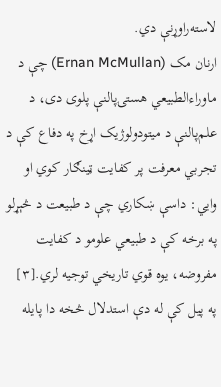لاسته‌راوړنې دي.
ارنان مک (Ernan McMullan) چې د ماوراءالطبیعي هستۍ‌پالنې پلوی دی، د علم‌پالنې د میتودولوژیک اړخ په دفاع کې د تجربي معرفت پر کفایت ټینګار کوي او وايي: داسې ښکاري چې د طبیعت د څېړلو په برخه کې د طبیعي علومو د کفایت مفروضه، یوه قوي تاریخي توجیه لري.[۳]
په پیل کې له دې استدلال څخه دا پایله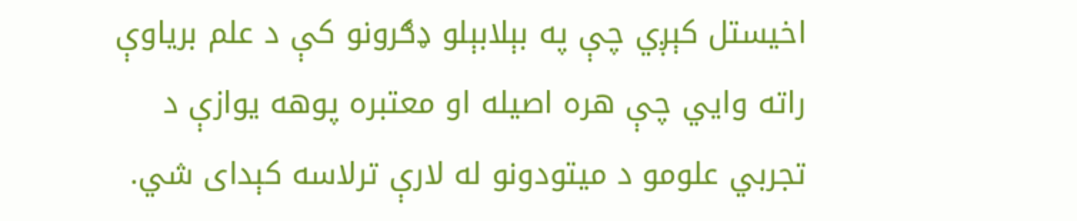اخیستل کېږي چې په بېلابېلو ډګرونو کې د علم بریاوې راته وایي چې هره اصیله او معتبره پوهه یوازې د تجربي علومو د میتودونو له لارې ترلاسه کېدای شي.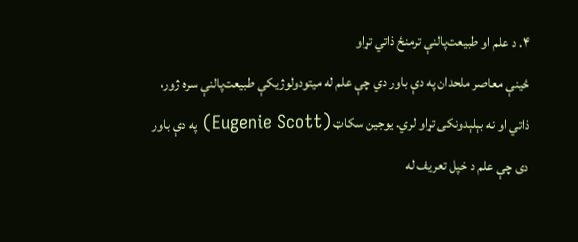۴. د علم او طبیعت‌پالنې ترمنځ ذاتي تړاو
ځینې معاصر ملحدان په دې باور دي چې علم له میتودولوژیکې طبیعت‌پالنې سره ژور، ذاتي او نه بېلېدونکی تړاو لري. یوجین سکاټ (Eugenie Scott) په دې باور دی چې علم د خپل تعریف له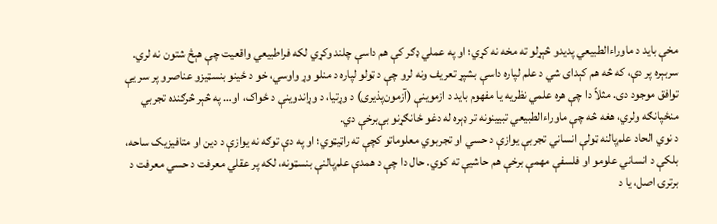مخې باید د ماوراءالطبیعي پدیدو څېړلو ته مخه نه کړي؛ او په عملي ډګر کې هم داسې چلند وکړي لکه فراطبیعي واقعیت چې هېڅ شتون نه لري. سربېره پر دې، که څه هم کېدای شي د علم لپاره داسې بشپړ تعریف ونه لرو چې د ټولو لپاره د منلو وړ واوسي، خو د ځینو بنسټیزو عناصرو پر سر یې توافق موجود دی. مثلاً دا چې هره علمي نظریه یا مفهوم باید د ازموینې (آزمون‌پذیری) د وړتیا، د وړاندوینې د ځواک، او… په څېر څرګنده تجربي منځپانګه ولري، هغه څه چې ماوراءالطبیعي تبیینونه تر ډېره له دغو ځانګړنو بې‌برخې دي.
د نوي الحاد علم‌پالنه ټولې انساني تجربې یوازې د حسي او تجربوي معلوماتو کچې ته راټیټوي؛ او په دې توګه نه یوازې د دین او متافیزیک ساحه، بلکې د انساني علومو او فلسفې مهمې برخې هم حاشیې ته کوي. حال دا چې د همدې علم‌پالنې بنسټونه، لکه پر عقلي معرفت د حسي معرفت د برترۍ اصل، یا د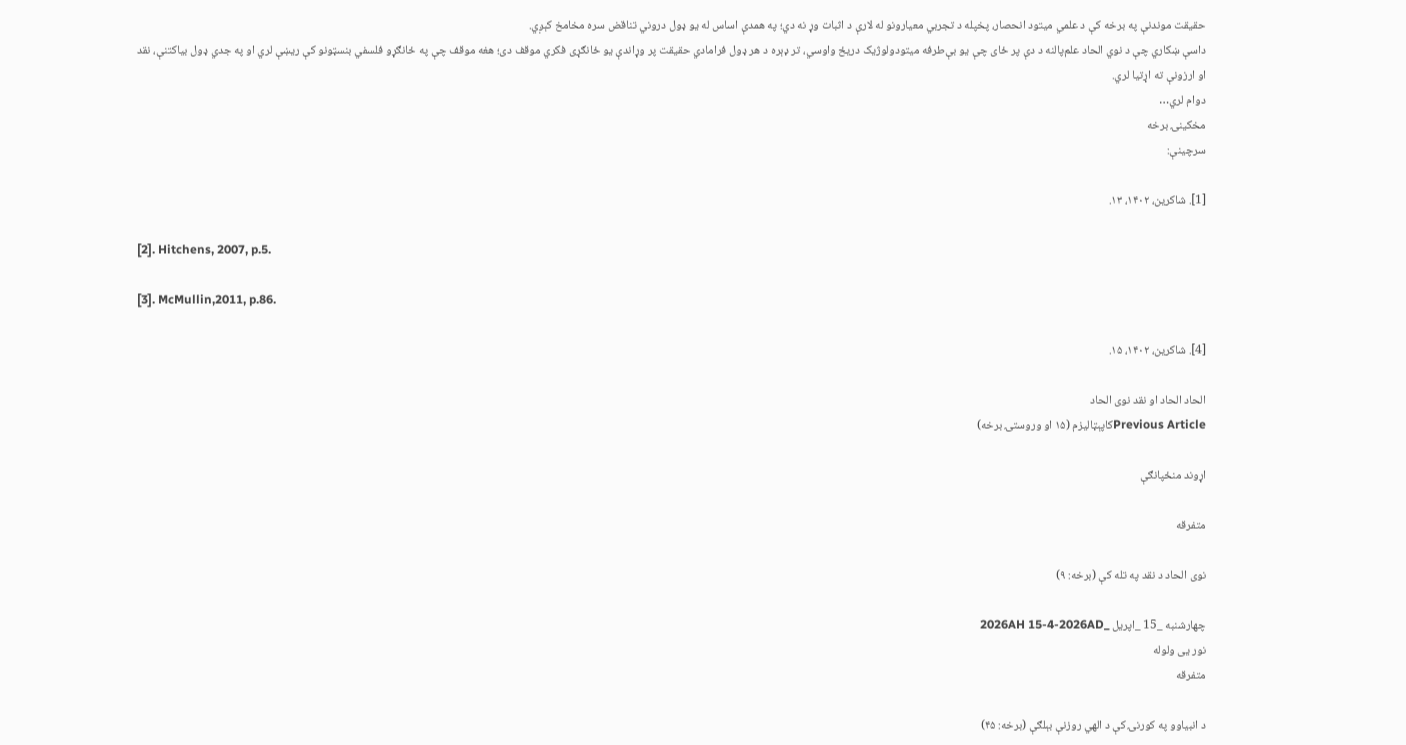حقیقت موندنې په برخه کې د علمي میتود انحصار، پخپله د تجربي معیارونو له لارې د اثبات وړ نه دي؛ په همدې اساس له یو ډول دروني تناقض سره مخامخ کېږي.
داسې ښکاري چې د نوي الحاد علم‌پالنه د دې پر ځای چې یو بې‌طرفه میتودولوژیک دریځ واوسي، تر ډېره د هر ډول فرامادي حقیقت پر وړاندې یو ځانګړی فکري موقف دی؛ هغه موقف چې په ځانګړو فلسفي بنسټونو کې ریښې لري او په جدي ډول بیاکتنې، نقد او ارزونې ته اړتیا لري.
دوام لري…
مخکینۍ برخه
سرچینې:

[1]. شاکرین، ۱۴۰۲، ۱۳.

[2]. Hitchens, 2007, p.5.

[3]. McMullin,2011, p.86.

[4]. شاکرین، ۱۴۰۲، ۱۵.

الحاد الحاد او نقد نوی الحاد
Previous Articleکاپېټالیزم (۱۵ او وروستۍ برخه)

اړوند منځپانګې

متفرقه

نوی الحاد د نقد په تله کې (برخه: ۹)

چهارشنبه _15 _اپریل _2026AH 15-4-2026AD
نور یی ولوله
متفرقه

د انبیاوو په کورنۍ کې د الهي روزنې بېلګې (برخه: ۴۵)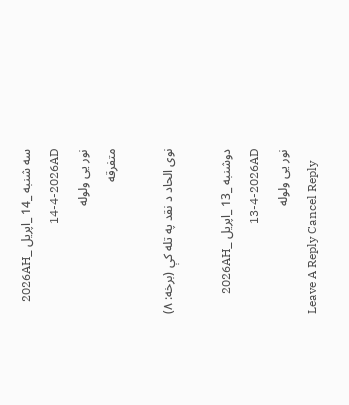سه شنبه _14 _اپریل _2026AH 14-4-2026AD
نور یی ولوله
متفرقه

نوی الحاد د نقد په تله کې (برخه: ۸)

دوشنبه _13 _اپریل _2026AH 13-4-2026AD
نور یی ولوله
Leave A Reply Cancel Reply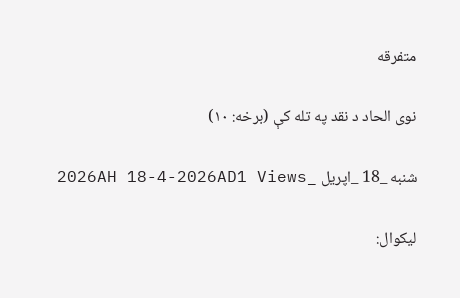متفرقه

نوی الحاد د نقد په تله کې (برخه: ۱۰)

شنبه _18 _اپریل _2026AH 18-4-2026AD1 Views

لیکوال: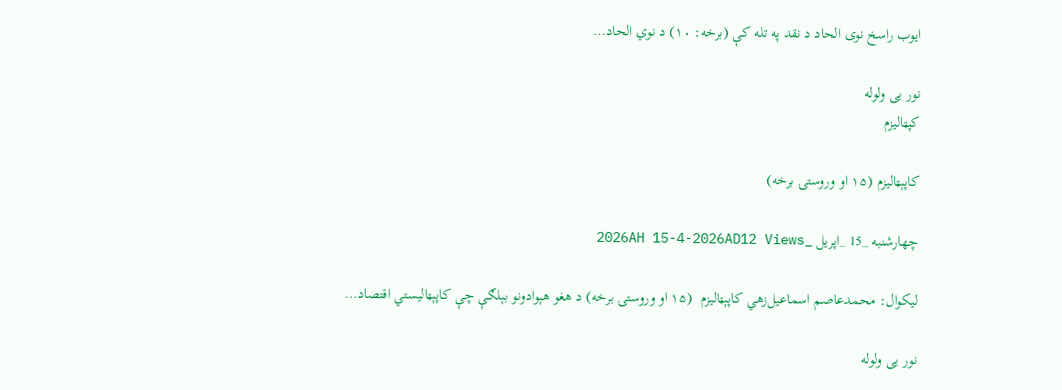ایوب راسخ نوی الحاد د نقد په تله کې (برخه: ۱۰) د نوي الحاد…

نور یی ولوله
کپټالیزم

کاپېټالیزم (۱۵ او وروستۍ برخه)

چهارشنبه _15 _اپریل _2026AH 15-4-2026AD12 Views

لیکوال: محمدعاصم اسماعیل‌زهي کاپېټالیزم  (۱۵ او وروستۍ برخه) د هغو هېوادونو بېلګې چې کاپېټالیستي اقتصاد…

نور یی ولوله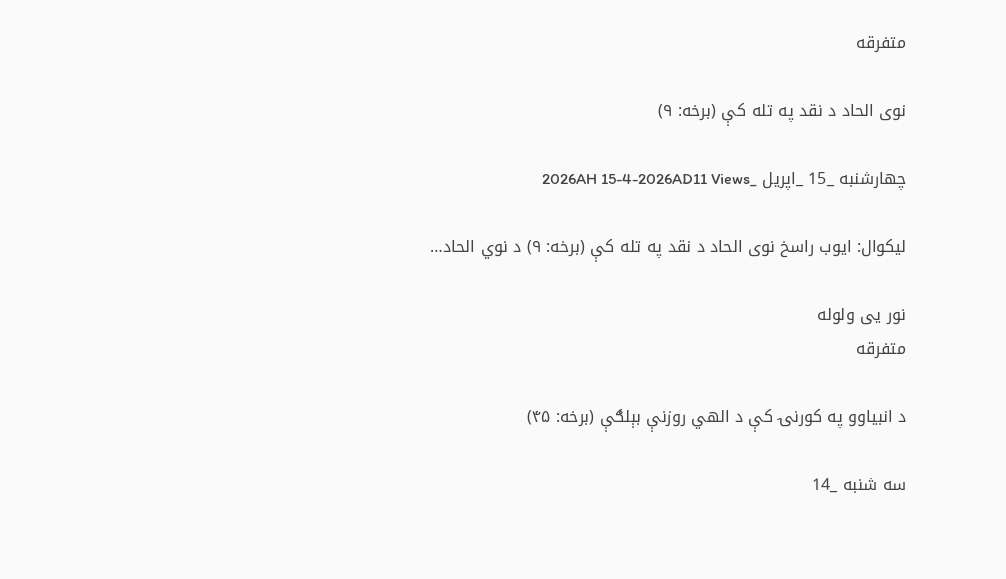متفرقه

نوی الحاد د نقد په تله کې (برخه: ۹)

چهارشنبه _15 _اپریل _2026AH 15-4-2026AD11 Views

لیکوال: ایوب راسخ نوی الحاد د نقد په تله کې (برخه: ۹) د نوي الحاد…

نور یی ولوله
متفرقه

د انبیاوو په کورنۍ کې د الهي روزنې بېلګې (برخه: ۴۵)

سه شنبه _14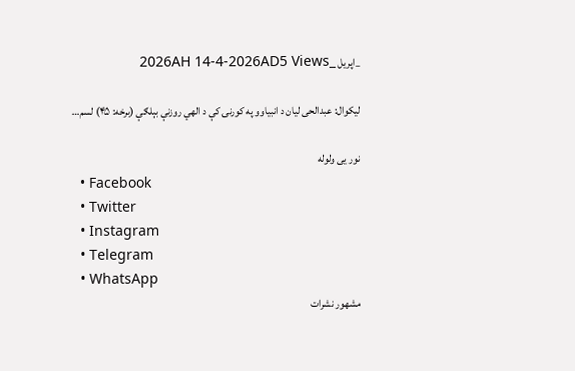_اپریل _2026AH 14-4-2026AD5 Views

لیکوال: عبدالحی لیان د انبیاوو په کورنۍ کې د الهي روزنې بېلګې (برخه: ۴۵) لسم…

نور یی ولوله
  • Facebook
  • Twitter
  • Instagram
  • Telegram
  • WhatsApp
مشهور نشرات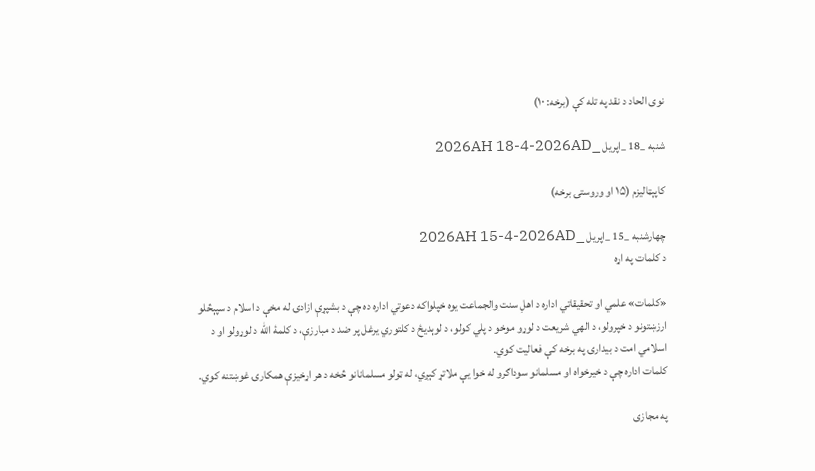نوی الحاد د نقد په تله کې (برخه: ۱۰)

شنبه _18 _اپریل _2026AH 18-4-2026AD

کاپېټالیزم (۱۵ او وروستۍ برخه)

چهارشنبه _15 _اپریل _2026AH 15-4-2026AD
د کلمات په اړه

«کلمات» علمي او تحقیقاتي اداره د اهلِ سنت والجماعت یوه خپلواکه دعوتي اداره ده چې د بشپړې ازادۍ له مخې د اسلام د سپېڅلو ارزښتونو د خپرولو، د الهي شریعت د لوړو موخو د پلي کولو، د لوېدیځ د کلتوري یرغل پر ضد د مبارزې، د کلمۀ الله د لوړولو او د اسلامي امت د بیدارۍ په برخه کې فعالیت کوي.
کلمات اداره چې د خیرخواه او مسلمانو سوداګرو له خوا یې ملاتړ کېږي، له ټولو مسلمانانو څخه د هر اړخیزې همکارۍ غوښتنه کوي.

په مجازی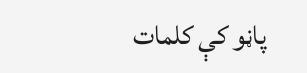پاڼو کې کلمات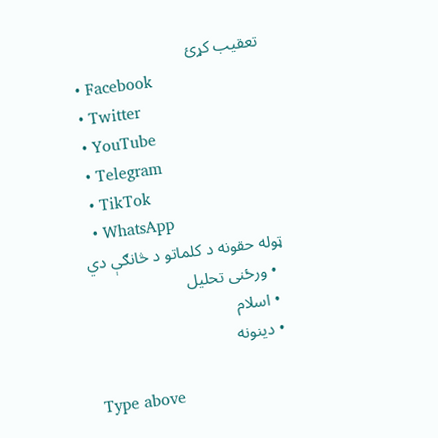تعقیب کړئ
  • Facebook
  • Twitter
  • YouTube
  • Telegram
  • TikTok
  • WhatsApp
ټوله حقونه د کلماتو د څانګې دي
  • ورځنی تحلیل
  • اسلام
  • دینونه

Type above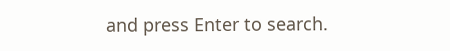and press Enter to search.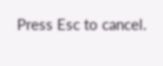Press Esc to cancel.